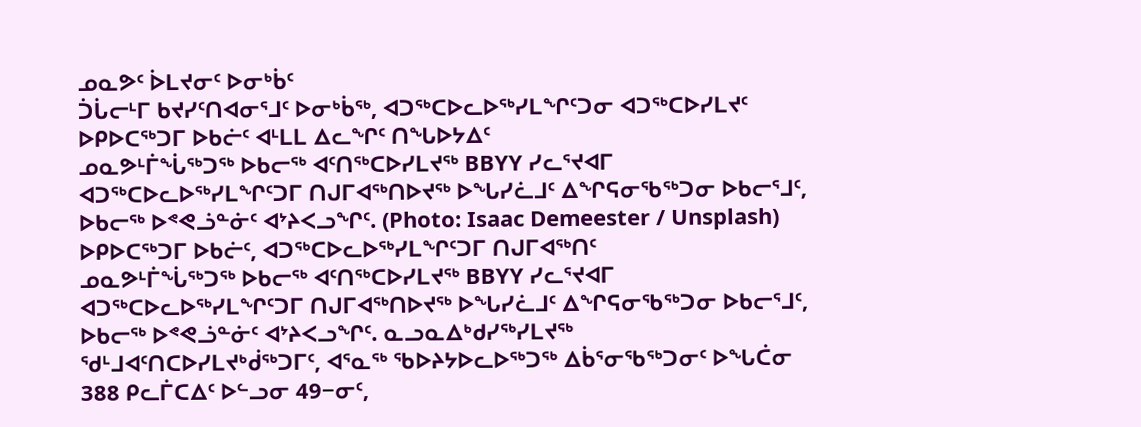ᓄᓇᕗᑦ ᐆᒪᔪᓂᑦ ᐅᓂᒃᑳᑦ
ᑑᒑᓕᒻᒥ ᑲᔪᓯᑦᑎᐊᓂᕐᒧᑦ ᐅᓂᒃᑳᖅ, ᐊᑐᖅᑕᐅᓚᐅᖅᓯᒪᖏᑦᑐᓂ ᐊᑐᖅᑕᐅᓯᒪᔪᑦ ᐅᑭᐅᑕᖅᑐᒥ ᐅᑲᓖᑦ ᐊᒻᒪᒪ ᐃᓚᖏᑦ ᑎᖓᐅᔭᐃᑦ
ᓄᓇᕗᒻᒦᖔᖅᑐᖅ ᐅᑲᓕᖅ ᐊᑦᑎᖅᑕᐅᓯᒪᔪᖅ BBYY ᓯᓚᕐᔪᐊᒥ ᐊᑐᖅᑕᐅᓚᐅᖅᓯᒪᖏᑦᑐᒥ ᑎᒍᒥᐊᖅᑎᐅᔪᖅ ᐅᖓᓯᓛᒧᑦ ᐃᖏᕋᓂᖃᖅᑐᓂ ᐅᑲᓕᕐᒧᑦ, ᐅᑲᓕᖅ ᐅᕝᕙᓘᓐᓃᑦ ᐊᔾᔨᐸᓗᖏᑦ. (Photo: Isaac Demeester / Unsplash)
ᐅᑭᐅᑕᖅᑐᒥ ᐅᑲᓖᑦ, ᐊᑐᖅᑕᐅᓚᐅᖅᓯᒪᖏᑦᑐᒥ ᑎᒍᒥᐊᖅᑎᑦ
ᓄᓇᕗᒻᒦᖔᖅᑐᖅ ᐅᑲᓕᖅ ᐊᑦᑎᖅᑕᐅᓯᒪᔪᖅ BBYY ᓯᓚᕐᔪᐊᒥ ᐊᑐᖅᑕᐅᓚᐅᖅᓯᒪᖏᑦᑐᒥ ᑎᒍᒥᐊᖅᑎᐅᔪᖅ ᐅᖓᓯᓛᒧᑦ ᐃᖏᕋᓂᖃᖅᑐᓂ ᐅᑲᓕᕐᒧᑦ, ᐅᑲᓕᖅ ᐅᕝᕙᓘᓐᓃᑦ ᐊᔾᔨᐸᓗᖏᑦ. ᓇᓗᓇᐃᒃᑯᓯᖅᓯᒪᔪᖅ ᖁᒻᒧᐊᑦᑎᑕᐅᓯᒪᔪᒃᑰᖅᑐᒥᑦ, ᐊᕐᓇᖅ ᖃᐅᔨᔭᐅᓚᐅᖅᑐᖅ ᐃᑳᕐᓂᖃᖅᑐᓂᑦ ᐅᖓᑖᓂ 388 ᑭᓚᒦᑕᐃᑦ ᐅᓪᓗᓂ 49−ᓂᑦ,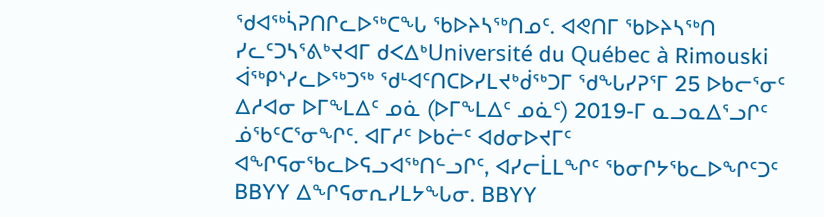ᖁᐊᖅᓵᕈᑎᒋᓚᐅᖅᑕᖓ ᖃᐅᔨᓴᖅᑎᓄᑦ. ᐊᕙᑎᒥ ᖃᐅᔨᓴᖅᑎ ᓯᓚᑦᑐᓴᕐᕕᒃᔪᐊᒥ ᑯᐸᐃᒃUniversité du Québec à Rimouski ᐋᖅᑭᔅᓯᓚᐅᖅᑐᖅ ᖁᒻᐊᑦᑎᑕᐅᓯᒪᔪᒃᑰᖅᑐᒥ ᖁᖓᓯᕈᕐᒥ 25 ᐅᑲᓕᕐᓂᑦ ᐃᓱᐊᓂ ᐅᒥᖕᒪᐃᑦ ᓄᓈ (ᐅᒥᖕᒪᐃᑦ ᓄᓈᑦ) 2019-ᒥ ᓇᓗᓇᐃᕐᓗᒋᑦ ᓅᖃᑦᑕᕐᓂᖏᑦ. ᐊᒥᓱᑦ ᐅᑲᓖᑦ ᐊᑯᓂᐅᔪᒥᑦ ᐊᖏᕋᓂᖃᓚᐅᕋᓗᐊᖅᑎᓪᓗᒋᑦ, ᐊᓯᓕᒫᒪᖏᑦ ᖃᓂᒋᔭᖃᓚᐅᖏᑦᑐᑦ BBYY ᐃᖏᕋᓂᕆᓯᒪᔭᖓᓂ. BBYY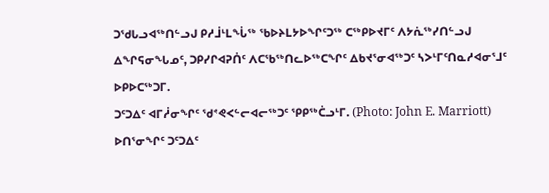ᑐᖁᒐᓗᐊᖅᑎᓪᓗᒍ ᑭᓱᒨᒻᒪᖔᖅ ᖃᐅᔨᒪᔭᐅᖏᑦᑐᖅ ᑕᖅᑭᐅᔪᒥᑦ ᐱᔭᕇᖅᓯᑎᓪᓗᒍ ᐃᖏᕋᓂᖓᓄᑦ, ᑐᑭᓯᒋᐊᕈᑏᑦ ᐱᑕᖃᖅᑎᓚᐅᖅᑕᖏᑦ ᐃᑲᔪᕐᓂᐊᖅᑐᑦ ᓴᐳᒻᒥᑦᑎᓇᓱᐊᓂᕐᒧᑦ ᐅᑭᐅᑕᖅᑐᒥ.
ᑐᑦᑐᐃᑦ ᐊᒥᓲᓂᖏᑦ ᖁᕝᕙᐸᓪᓕᐊᓕᖅᑐᑦ ᕿᑭᖅᑖᓗᒻᒥ. (Photo: John E. Marriott)
ᐅᑎᕐᓂᖏᑦ ᑐᑦᑐᐃᑦ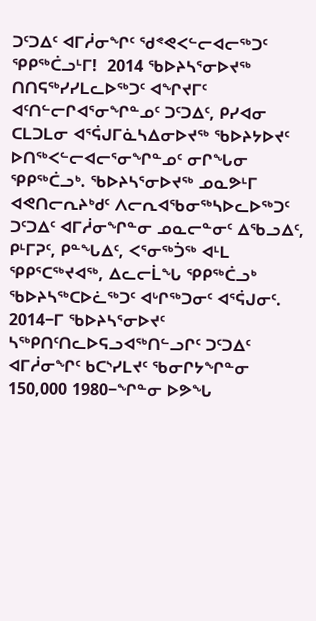ᑐᑦᑐᐃᑦ ᐊᒥᓲᓂᖏᑦ ᖁᕝᕙᐸᓪᓕᐊᓕᖅᑐᑦ ᕿᑭᖅᑖᓗᒻᒥ!  2014 ᖃᐅᔨᓴᕐᓂᐅᔪᖅ ᑎᑎᕋᖅᓯᓯᒪᓚᐅᖅᑐᑦ ᐊᖏᔪᒥᑦ ᐊᑦᑎᓪᓕᒋᐊᕐᓂᖏᓐᓄᑦ ᑐᑦᑐᐃᑦ, ᑭᓯᐊᓂ ᑕᒪᑐᒪᓂ ᐊᕐᕌᒍᒥᓈᓴᐃᓂᐅᔪᖅ ᖃᐅᔨᔭᐅᔪᑦ ᐅᑎᖅᐸᓪᓕᐊᓕᕐᓂᖏᓐᓄᑦ ᓂᒋᖓᓂ ᕿᑭᖅᑖᓗᒃ. ᖃᐅᔨᓴᕐᓂᐅᔪᖅ ᓄᓇᕗᒻᒥ ᐊᕙᑎᓕᕆᔨᒃᑯᑦ ᐱᓕᕆᐊᖃᓂᖅᓴᐅᓚᐅᖅᑐᑦ ᑐᑦᑐᐃᑦ ᐊᒥᓲᓂᖏᓐᓂ ᓄᓇᓕᓐᓂᑦ ᐃᖃᓗᐃᑦ, ᑭᒻᒥᕈᑦ, ᑭᓐᖓᐃᑦ, ᐸᕐᓂᖅᑑᖅ ᐊᒻᒪ ᕿᑭᕐᑕᖅᔪᐊᖅ, ᐃᓚᓕᒫᖓ ᕿᑭᖅᑖᓗᒃ ᖃᐅᔨᓴᖅᑕᐅᓛᖅᑐᑦ ᐊᒡᒋᖅᑐᓂᑦ ᐊᕐᕌᒍᓂᑦ.
2014−ᒥ ᖃᐅᔨᓴᕐᓂᐅᔪᑦ ᓴᖅᑭᑎᑦᑎᓚᐅᕋᓗᐊᖅᑎᓪᓗᒋᑦ ᑐᑦᑐᐃᑦ ᐊᒥᓲᓂᖏᑦ ᑲᑕᔅᓯᒪᔪᑦ ᖃᓂᒋᔭᖏᓐᓂ 150,000 1980−ᖏᓐᓂ ᐅᕗᖓ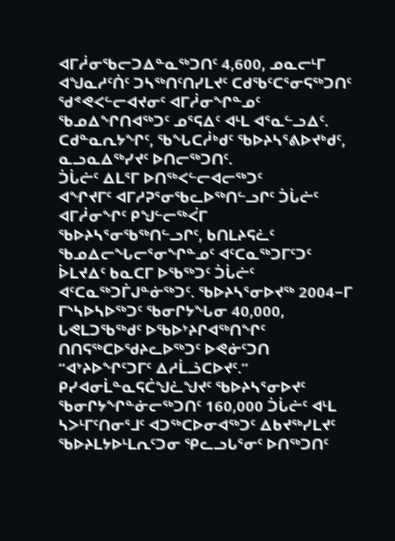ᐊᒥᓲᓂᖃᓕᑐᐃᓐᓇᖅᑐᑎᑦ 4,600, ᓄᓇᓕᒻᒥ ᐊᖑᓇᓱᑦᑏᑦ ᑐᓴᖅᑎᑦᑎᓯᒪᔪᑦ ᑕᑯᖃᑦᑕᕐᓂᕋᖅᑐᑎᑦ ᖁᕝᕙᐸᓪᓕᐊᔪᓂᑦ ᐊᒥᓲᓂᖏᓐᓄᑦ ᖃᓄᐃᖏᑎᐊᖅᑐᑦ ᓄᕐᕋᐃᑦ ᐊᒻᒪ ᐊᕐᓇᓪᓗᐃᑦ. ᑕᑯᓐᓇᕆᔭᖏᑦ, ᖃᖓᑕᓲᒃᑯᑦ ᖃᐅᔨᓴᕐᕕᐅᔪᒃᑯᑦ, ᓇᓗᓇᐃᖅᓯᔪᑦ ᐅᑎᓕᖅᑐᑎᑦ.
ᑑᒑᓖᑦ ᐃᒪᕐᒥ ᐅᑎᖅᐸᓪᓕᐊᓕᖅᑐᑦ
ᐊᖏᔪᒥᑦ ᐊᒥᓱᕈᕐᓂᖃᓚᐅᖅᑎᓪᓗᒋᑦ ᑑᒑᓖᑦ ᐊᒥᓲᓂᖏᑦ ᑭᖑᓪᓕᖅᐹᒥ ᖃᐅᔨᓴᕐᓂᖃᖅᑎᓪᓗᒋᑦ, ᑲᑎᒪᔨᕋᓛᑦ ᖃᓄᐃᓕᖓᓕᕐᓂᖏᓐᓄᑦ ᐊᑦᑕᓇᖅᑐᒥᑦᑐᑦ ᐆᒪᔪᐃᑦ ᑲᓇᑕᒥ ᐅᖃᖅᑐᑦ ᑑᒑᓖᑦ ᐊᑦᑕᓇᖅᑐᒦᒍᓐᓃᖅᑐᑦ. ᖃᐅᔨᓴᕐᓂᐅᔪᖅ 2004−ᒥ ᒥᔅᓴᐅᓴᐅᖅᑐᑦ ᖃᓂᒋᔭᖓᓂ 40,000, ᒐᕙᒪᑐᖃᖅᑯᑦ ᐅᖃᐅᔾᔨᒋᐊᖅᑎᖏᑦ ᑎᑎᕋᖅᑕᐅᖁᔨᓚᐅᖅᑐᑦ ᐅᕙᓃᑦᑐᑎ “ᐊᔾᔨᐅᖏᑦᑐᒥᑦ ᐃᓱᒫᓘᑕᐅᔪᑦ.” ᑭᓯᐊᓂᒫᓐᓇᕋᑖᖑᓛᖑᔪᑦ ᖃᐅᔨᓴᕐᓂᐅᔪᑦ ᖃᓂᒋᔭᖏᓐᓃᓕᖅᑐᑎᑦ 160,000 ᑑᒑᓖᑦ ᐊᒻᒪ ᓴᐳᒻᒥᑦᑎᓂᕐᒧᑦ ᐊᑐᖅᑕᐅᓂᐊᖅᑐᑦ ᐃᑲᔪᖅᓯᒪᔪᑦ ᖃᐅᔨᒪᔭᐅᒻᒪᕆᑦᑐᓂ ᕿᓚᓗᒐᕐᓂᑦ ᐅᑎᖅᑐᑎᑦ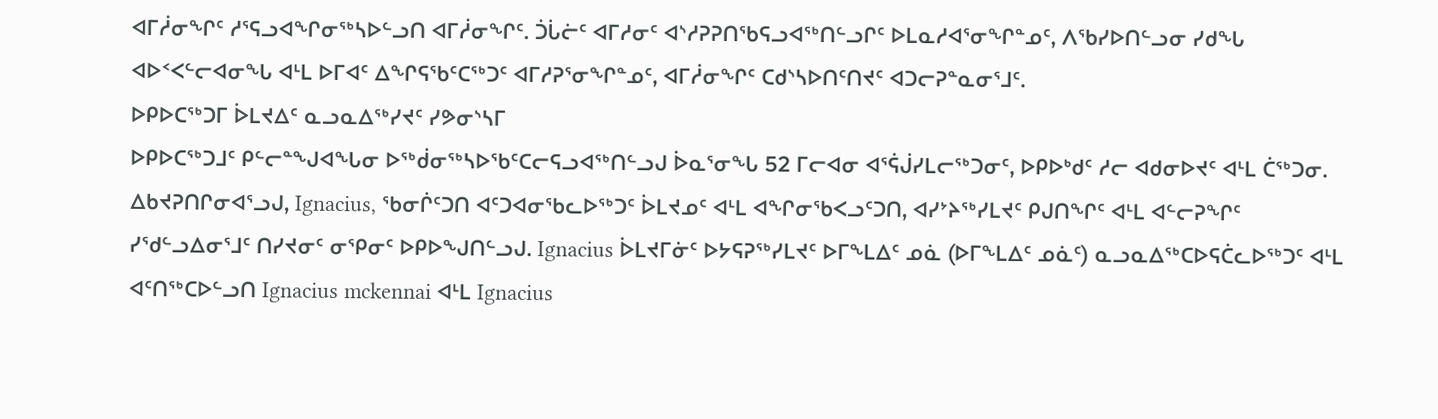ᐊᒥᓲᓂᖏᑦ ᓱᕐᕋᓗᐊᖏᓂᖅᓴᐅᓪᓗᑎ ᐊᒥᓲᓂᖏᑦ. ᑑᒑᓖᑦ ᐊᒥᓱᓂᑦ ᐊᔅᓱᕈᕈᑎᖃᕋᓗᐊᖅᑎᓪᓗᒋᑦ ᐅᒪᓇᓱᐊᕐᓂᖏᓐᓄᑦ, ᐱᖃᓯᐅᑎᓪᓗᓂ ᓯᑯᖓ ᐊᐅᑉᐸᓪᓕᐊᓂᖓ ᐊᒻᒪ ᐅᒥᐊᑦ ᐃᖏᕋᖃᑦᑕᖅᑐᑦ ᐊᒥᓱᕈᕐᓂᖏᓐᓄᑦ, ᐊᒥᓲᓂᖏᑦ ᑕᑯᔅᓴᐅᑎᑦᑎᔪᑦ ᐊᑐᓕᕈᓐᓇᓂᕐᒧᑦ.
ᐅᑭᐅᑕᖅᑐᒥ ᐆᒪᔪᐃᑦ ᓇᓗᓇᐃᖅᓯᔪᑦ ᓯᕗᓂᔅᓴᒥ
ᐅᑭᐅᑕᖅᑐᒧᑦ ᑭᓪᓕᓐᖑᐊᖓᓂ ᐅᖅᑰᓂᖅᓴᐅᖃᑦᑕᓕᕋᓗᐊᖅᑎᓪᓗᒍ ᐆᓇᕐᓂᖓ 52 ᒥᓕᐊᓂ ᐊᕐᕌᒎᓯᒪᓕᖅᑐᓂᑦ, ᐅᑭᐅᒃᑯᑦ ᓱᓕ ᐊᑯᓂᐅᔪᑦ ᐊᒻᒪ ᑖᖅᑐᓂ. ᐃᑲᔪᕈᑎᒋᓂᐊᕐᓗᒍ, Ignacius, ᖃᓂᒌᑦᑐᑎ ᐊᑦᑐᐊᓂᖃᓚᐅᖅᑐᑦ ᐆᒪᔪᓄᑦ ᐊᒻᒪ ᐊᖏᓂᖃᐸᓗᑦᑐᑎ, ᐊᓯᔾᔨᖅᓯᒪᔪᑦ ᑭᒍᑎᖏᑦ ᐊᒻᒪ ᐊᓪᓕᕈᖏᑦ ᓯᖁᓪᓗᐃᓂᕐᒧᑦ ᑎᓯᔪᓂᑦ ᓂᕿᓂᑦ ᐅᑭᐅᖑᑎᓪᓗᒍ. Ignacius ᐆᒪᔪᒥᓃᑦ ᐅᔭᕋᕈᖅᓯᒪᔪᑦ ᐅᒥᖕᒪᐃᑦ ᓄᓈ (ᐅᒥᖕᒪᐃᑦ ᓄᓈᑦ) ᓇᓗᓇᐃᖅᑕᐅᕋᑖᓚᐅᖅᑐᑦ ᐊᒻᒪ ᐊᑦᑎᖅᑕᐅᓪᓗᑎ Ignacius mckennai ᐊᒻᒪ Ignacius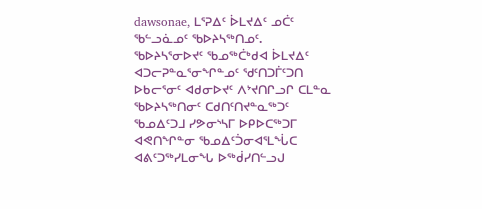dawsonae, ᒪᕐᕈᐃᑦ ᐆᒪᔪᐃᑦ ᓄᑖᑦ ᖃᓪᓗᓈᓄᑦ ᖃᐅᔨᓴᖅᑎᓄᑦ.
ᖃᐅᔨᓴᕐᓂᐅᔪᑦ ᖃᓄᖅᑖᒃᑯᐊ ᐆᒪᔪᐃᑦ ᐊᑐᓕᕈᓐᓇᕐᓂᖏᓐᓄᑦ ᖁᑦᑎᑐᒦᑦᑐᑎ ᐅᑲᓕᕐᓂᑦ ᐊᑯᓂᐅᔪᑦ ᐱᔾᔪᑎᒋᓗᒋ ᑕᒪᓐᓇ ᖃᐅᔨᓴᖅᑎᓂᑦ ᑕᑯᑎᑦᑎᔪᓐᓇᖅᑐᑦ ᖃᓄᐃᑦᑐᒧ ᓯᕗᓂᔅᓴᒥ ᐅᑭᐅᑕᖅᑐᒥ ᐊᕙᑎᖏᓐᓂ ᖃᓄᐃᑦᑑᓂᐊᕐᒪᖔᑕ ᐊᕕᑦᑐᖅᓯᒪᓂᖓ ᐅᖅᑰᓯᑎᓪᓗᒍ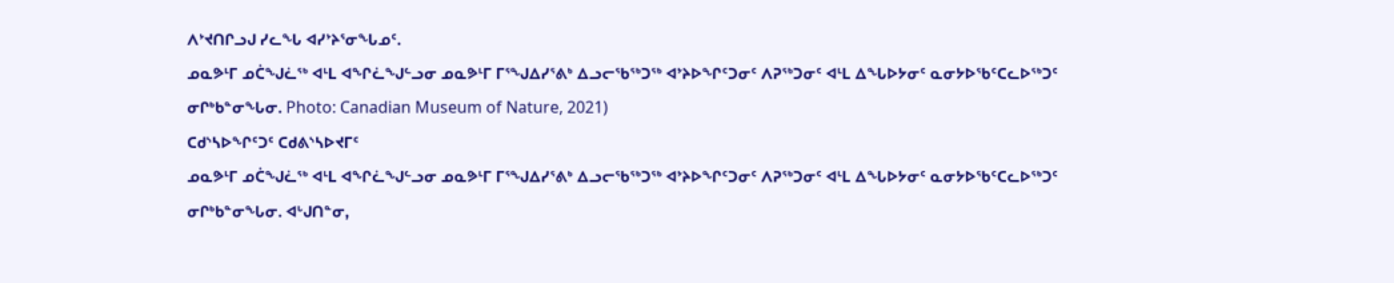ᐱᔾᔪᑎᒋᓗᒍ ᓯᓚᖓ ᐊᓯᔾᔨᕐᓂᖓᓄᑦ.
ᓄᓇᕗᒻᒥ ᓄᑖᖑᓛᖅ ᐊᒻᒪ ᐊᖏᓛᖑᓪᓗᓂ ᓄᓇᕗᒻᒥ ᒥᕐᖑᐃᓯᕐᕕᒃ ᐃᓗᓕᖃᖅᑐᖅ ᐊᔾᔨᐅᖏᑦᑐᓂᑦ ᐱᕈᖅᑐᓂᑦ ᐊᒻᒪ ᐃᖓᐅᔭᓂᑦ ᓇᓂᔭᐅᖃᑦᑕᓚᐅᖅᑐᑦ ᓂᒋᒃᑲᓐᓂᖓᓂ. Photo: Canadian Museum of Nature, 2021)
ᑕᑯᔅᓴᐅᖏᑦᑐᑦ ᑕᑯᕕᔅᓴᐅᔪᒥᑦ
ᓄᓇᕗᒻᒥ ᓄᑖᖑᓛᖅ ᐊᒻᒪ ᐊᖏᓛᖑᓪᓗᓂ ᓄᓇᕗᒻᒥ ᒥᕐᖑᐃᓯᕐᕕᒃ ᐃᓗᓕᖃᖅᑐᖅ ᐊᔾᔨᐅᖏᑦᑐᓂᑦ ᐱᕈᖅᑐᓂᑦ ᐊᒻᒪ ᐃᖓᐅᔭᓂᑦ ᓇᓂᔭᐅᖃᑦᑕᓚᐅᖅᑐᑦ ᓂᒋᒃᑲᓐᓂᖓᓂ. ᐊᒡᒍᑎᓐᓂ,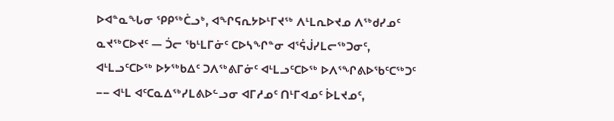ᐅᐊᓐᓇᖓᓂ ᕿᑭᖅᑖᓗᒃ, ᐊᖏᕋᕆᔭᐅᒻᒥᔪᖅ ᐱᒻᒪᕆᐅᔪᓄ ᐱᖅᑯᓯᓄᑦ ᓇᔪᖅᑕᐅᔪᑦ — ᑑᓕ ᖃᒻᒪᒥᓃᑦ ᑕᐅᓴᖏᓐᓂ ᐊᕐᕌᒎᓯᒪᓕᖅᑐᓂᑦ, ᐊᒻᒪᓗᑦᑕᐅᖅ ᐅᔭᖅᑲᐃᑦ ᑐᐱᖅᕕᒥᓃᑦ ᐊᒻᒪᓗᑦᑕᐅᖅ ᐅᐱᕐᖏᕕᐅᖃᑦᑕᖅᑐᑦ −− ᐊᒻᒪ ᐊᑦᑕᓇᐃᖅᓯᒪᕕᐅᓪᓗᓂ ᐊᒥᓱᓄᑦ ᑎᒻᒥᐊᓄᑦ ᐆᒪᔪᓄᑦ,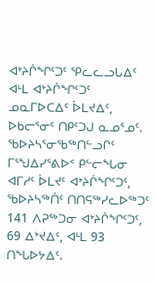ᐊᔾᔨᒌᖏᑦᑐᑦ ᕿᓚᓚᓗᒐᐃᑦ ᐊᒻᒪ ᐊᔾᔨᒌᖏᑦᑐᑦ ᓄᓇᒥᐅᑕᐃᑦ ᐆᒪᔪᐃᑦ, ᐅᑲᓕᕐᓂᑦ ᑎᑭᑦᑐᒍ ᓇᓄᕐᓄᑦ.
ᖃᐅᔨᓴᕐᓂᖃᖅᑎᓪᓗᒋᑦ ᒥᕐᖑᐃᓯᕐᕕᐅᑉ ᑭᓪᓕᖓᓂ ᐊᒥᓱᑦ ᐆᒪᔪᑦ ᐊᔾᔨᒌᖏᑦᑐᑦ, ᖃᐅᔨᓴᖅᑏᑦ ᑎᑎᕋᖅᓯᓚᐅᖅᑐᑦ 141 ᐱᕈᖅᑐᓂ ᐊᔾᔨᒌᖏᑦᑐᑦ, 69 ᐃᔾᔪᐃᑦ, ᐊᒻᒪ 93 ᑎᖓᐅᔭᐃᑦ.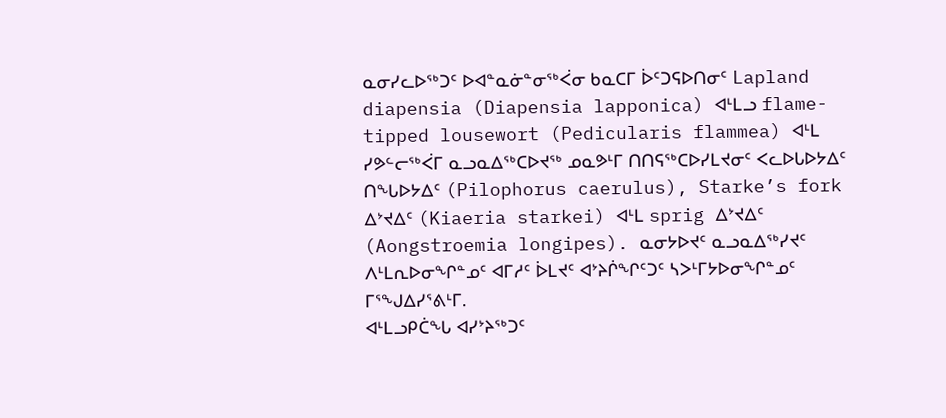ᓇᓂᓯᓚᐅᖅᑐᑦ ᐅᐊᓐᓇᓃᓐᓂᖅᐹᓂ ᑲᓇᑕᒥ ᐆᑦᑐᕋᐅᑎᓂᑦ Lapland diapensia (Diapensia lapponica) ᐊᒻᒪᓗ flame-tipped lousewort (Pedicularis flammea) ᐊᒻᒪ ᓯᕗᓪᓕᖅᐹᒥ ᓇᓗᓇᐃᖅᑕᐅᔪᖅ ᓄᓇᕗᒻᒥ ᑎᑎᕋᖅᑕᐅᓯᒪᔪᓂᑦ ᐸᓚᐅᒐᐅᔭᐃᑦ ᑎᖓᐅᔭᐃᑦ (Pilophorus caerulus), Starke’s fork ᐃᔾᔪᐃᑦ (Kiaeria starkei) ᐊᒻᒪ sprig ᐃᔾᔪᐃᑦ (Aongstroemia longipes). ᓇᓂᔭᐅᔪᑦ ᓇᓗᓇᐃᖅᓯᔪᑦ ᐱᒻᒪᕆᐅᓂᖏᓐᓄᑦ ᐊᒥᓱᑦ ᐆᒪᔪᑦ ᐊᔾᔨᒌᖏᑦᑐᑦ ᓴᐳᒻᒥᔭᐅᓂᖏᓐᓄᑦ ᒥᕐᖑᐃᓯᕐᕕᒻᒥ.
ᐊᒻᒪᓗᑭᑖᖓ ᐊᓯᔾᔨᖅᑐᑦ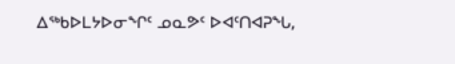ᐃᖅᑲᐅᒪᔭᐅᓂᖏᑦ ᓄᓇᕗᑦ ᐅᐊᑦᑎᐊᕈᖓ,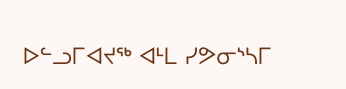ᐅᓪᓗᒥᐊᔪᖅ ᐊᒻᒪ ᓯᕗᓂᔅᓴᒥ